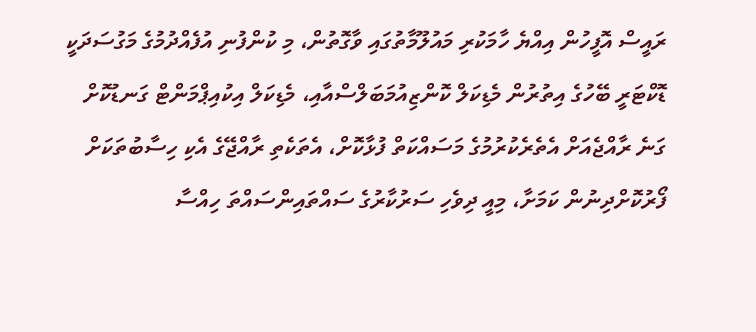ރައީސް އޮފީހުން އިއްޔެ ހާމަކުރި މައުލޫމާތުގައި ވާގޮތުން، މި ކުންފުނި އުފެއްދުމުގެ މަގުސަދަކީ ޑޮކްޓަރީ ބޭހުގެ އިތުރުން މެޑިކަލް ކޮންޒިއުމަބަލްސްއާއި، މެޑިކަލް އިކުއިޕްމަންޓް ގަނޑުކޮށް ގަނެ ރާއްޖެއަށް އެތެރެކުރުމުގެ މަސައްކަތް ފުޅާކޮށް، އެތަކެތި ރާއްޖޭގެ އެކި ހިސާބުތަކަށް ފޯރުކޮށްދިނުން ކަމަށާ، މިއީ ދިވެހި ސަރުކާރުގެ ސައްތައިންސައްތަ ހިއްސާ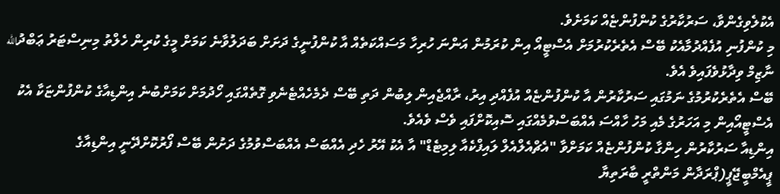އެކުލެވިގެންވާ، ސަރުކާރުގެ ކުންފުންޏެއް ކަމަށެވެ.
މި ކުންފުނި އުފެއްދުމާއެކު ބޭސް އެތެރެކުރުމަށް އެސްޓީއޯ އިން ކުރަމުން އަންނަ ހުރިހާ މަސައްކަތެއް އާ ކުންފުނީގެ ދަށަށް ބަދަލުވާނެ ކަމަށް މީގެ ކުރިން ހެލްތު މިނިސްޓަރު ޢަބްދުالله ނާޒިމް ވިދާޅުވެފައިވެ އެވެ.
ބޭސް އެތެރެކުރުމުގެ ނަމުގައި ސަރުކާރުން އާ ކުންފުންޏެއް އުފެއްދި އިރު، ރާއްޖެއިން ލިބުން ދަތި ބޭސް ދެމެހެއްޓެނެވި ގޮތެއްގައި ހޯދުމަށް ކަމަށްބުނެ އިންޑިއާގެ ކުންފުންޏަކާ އެކު އެސްޓީއޯއިން މި އަހަރުގެ މެއި މަހު ހާއްސަ އެއްބަސްވުމެއްގައި ސޮއިކޮށްފައި ވެސް ވެއެވެ.
އިންޑިއާ ސަރުކާރުން ހިންގާ ކުންފުންޏެއް ކަމަށްވާ "އެޗްއެލްއެލް ލައިފްކެއާ ލިމިޓެޑް" އާ އެކު އޭރު ހެދި އެއްބަސް އެއްބަސްވުމުގެ ދަށުން ބޭސް ފޯރުކޮށްދޭނީ އިންޑިއާގެ ޕީއެމްބީޖޭޕީ(ޕްރަދާން މަންތްރީ ބާރަތިޔާ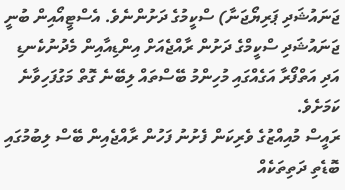ޖަނައުޝަދި ޕަރިޔޯޖަނާ) ސްކީމުގެ ދަށުންނެވެ. އެސްޓީއޯއިން ބުނީ ޖަނައުޝަދި ސްކީމްގެ ދަށުން ރާއްޖެއަށް އިންޑިއާއިން މެދުނުކެނޑި އަދި އަތްފޯރާ އަގެއްގައި މުހިންމު ބޭސްތައް ލިބޭނެ ގޮތް މަގުފަހިވާނެ ކަމަށެވެ.
ރައީސް މުއިއްޒުގެ ވެރިކަން ފެށުނު ފަހުން ރާއްޖެއިން ބޭސް ލިބުމުގައި ބޮޑެތި ދަތިތަކެއް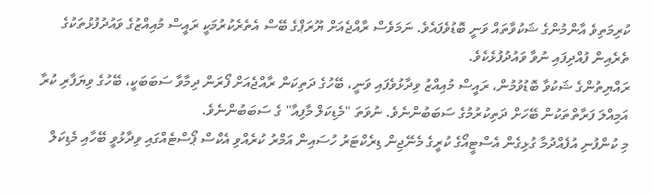ކުރިމަތިވެ އާންމުންގެ ޝަކުވާތައް ވަނީ ބޮޑުވެފައެވެ. ނަމަވެސް ރާއްޖެއަށް ޔޫރަޕްގެ ބޭސް އެތެރެކުރުމަކީ ރައީސް މުއިއްޒުގެ ވައުދުފުޅުތަކުގެ ތެރެއިން ފުއްދިފައި ނުވާ ވައުދުފުޅެކެވެ.
ރައްޔިތުންގެ ޝަކުވާ ބޮޑުވުމުން، ރައީސް މުއިއްޒު ވިދާޅުވެފައި ވަނީ، ބޭހުގެ ދަތިކަން ރާއްޖެއަށް ފޯރަން ދިމާވާ ސަބަބަކީ، ބޭހުގެ ވިޔަފާރި ކުރާ އަމިއްލަ ފަރާތްތަކުން ބޭހަށް ދަތިކުރުމުގެ ސަބަބުންނެވެ. ނުވަތަ "މެޑިކަލް މާފިއާ" ގެ ސަބަބުންނެވެ.
މި ކުންފުނި އުފެއްދުމާ ގުޅިގެން އެސްޓީއޯގެ ކުރީގެ މެނޭޖިން ޑިރެކްޓަރު ހުސައިން އަމްރު ކުރެއްވި އެކްސް ޕޯސްޓެއްގައި ވިދާޅުވީ ބޭހާއި މެޑިކަލް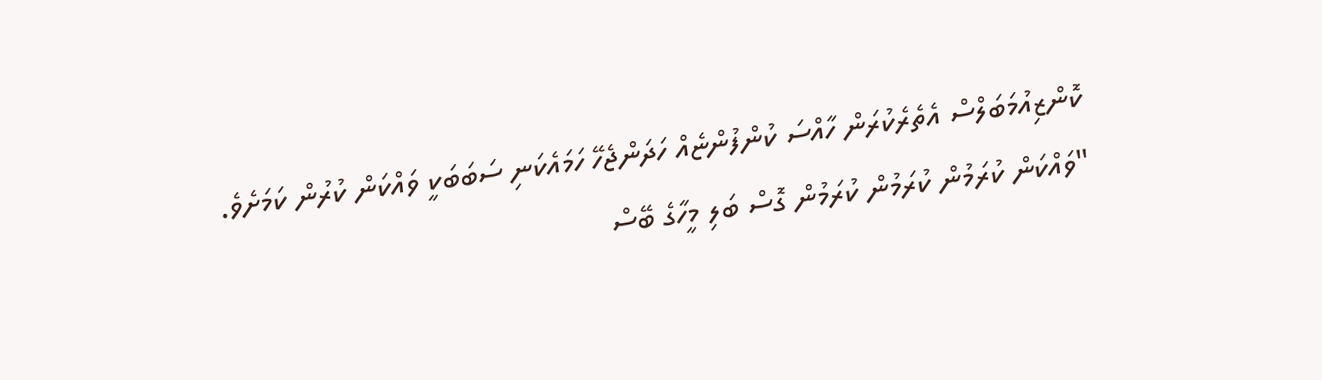ކޮންޒިއުމަބަލްސް އެތެރެކުރަން ހާއްސަ ކުންފުންޏެއް ހަދަންޖެހޭ ހަމައެކަނި ސަބަބަކީ ވައްކަން ކުރުން ކަމަށެވެ.
"ވައްކަން ކުރަމުން ކުރަމުން ކުރަމުން ގޮސް ބަލި މީހާގެ ބޭސް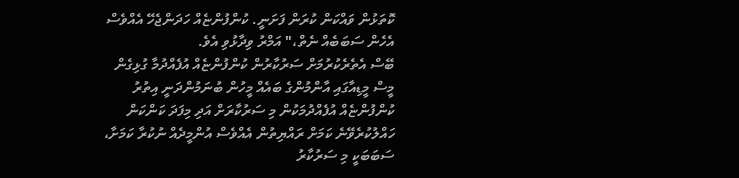ކޮތަޅުން ވައްކަން ކުރަން ފަށަނީ. ކުންފުންޏެއް ހަދަންޖެހޭ އެއްވެސް އެހެން ސަބަބެއް ނެތް،" އަމްރު ވިދާޅުވި އެވެ.
ބޭސް އެތެރެކުރުމަށް ސަރުކާރުން ކުންފުންޏެއް އުފެއްދުމާ ގުޅިގެން މީސް މީޑިއާގައި އާންމުންގެ ބައެއް މީހުން ބުނަމުންދަނީ އިތުރު ކުންފުންޏެއް އުފެއްދުމަކުން މި ސަރުކާރަށް އަދި މިފަދަ ކަންކަން ހައްލުކުރެވޭނެ ކަމަށް ރައްޔިތުން އެއްވެސް އުންމީދެއް ނުކުރާ ކަމަށާ، ސަބަބަކީ މި ސަރުކާރު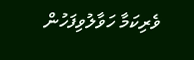ވެރިކަމާ ހަވާލުވިފަހުން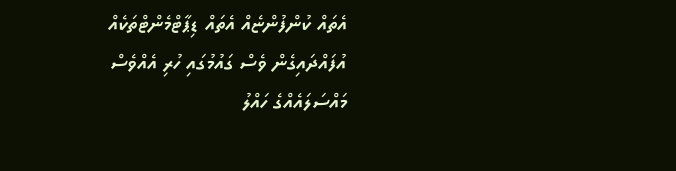އެތައް ކުންފުންޏެއް އެތައް ޑިޕާޓްމެންޓްތަކެއް އުފައްދައިގެން ވެސް ގައުމުގައި ހުރި އެއްވެސް މައްސަލައެއްގެ ހައްލު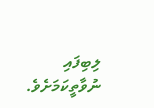ލިބިފައި ނުވާތީކަމަށެވެ.